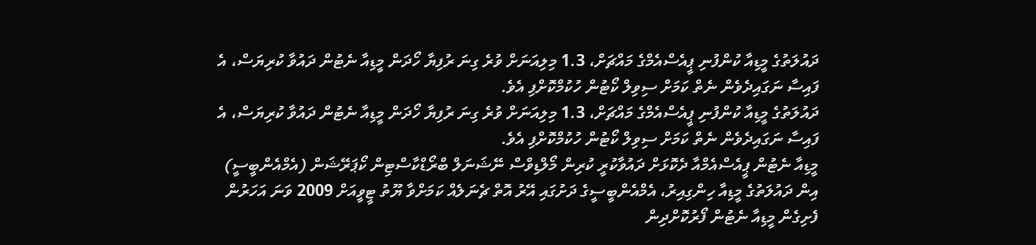ދައުލަތުގެ މީޑިއާ ކުންފުނި ޕީއެސްއެމްގެ މައްޗަށް، 1.3 މިލިއަނަށް ވުރެ ގިނަ ރުފިޔާ ހޯދަން މީޑިއާ ނެޓުން ދައުވާ ކުރިޔަސް، އެ ފައިސާ ނަގައިދެވެން ނެތް ކަމަށް ސިވިލް ކޯޓުން ހުކުމްކޮށްފި އެވެ.
ދައުލަތުގެ މީޑިއާ ކުންފުނި ޕީއެސްއެމްގެ މައްޗަށް، 1.3 މިލިއަނަށް ވުރެ ގިނަ ރުފިޔާ ހޯދަން މީޑިއާ ނެޓުން ދައުވާ ކުރިޔަސް، އެ ފައިސާ ނަގައިދެވެން ނެތް ކަމަށް ސިވިލް ކޯޓުން ހުކުމްކޮށްފި އެވެ.
މީޑިއާ ނެޓުން ޕީއެސްއެމްއާ ދެކޮޅަށް ދައުވާކުރީ ކުރިން މޯލްޑިވްސް ނޭޝަނަލް ބްރޯޑްކާސްޓިން ކޯޕަރޭޝަން (އެމްއެންބީސީ) އިން ދައުލަތުގެ މީޑިއާ ހިންގިއިރު، އެމްއެންބީސީގެ ދަށުގައި އޭރު އޮތް ޗެނަލެއް ކަމަށްވާ ޔޫތު ޓީވީއަށް 2009 ވަނަ އަހަރުން ފެށިގެން މީޑިއާ ނެޓުން ފޯރުކޮށްދިން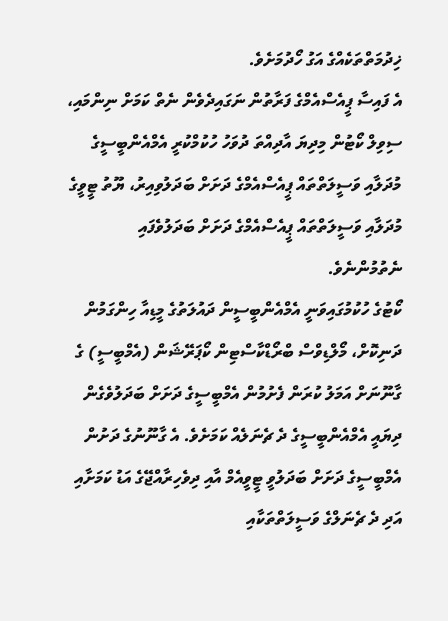ޚިދުމަތްތަކެއްގެ އަގު ހޯދުމަށެވެ.
އެ ފައިސާ ޕީއެސްއެމްގެ ފަރާތުން ނަގައިދެވެން ނެތް ކަމަށް ނިންމައި، ސިވިލް ކޯޓުން މިދިޔަ އާދިއްތަ ދުވަހު ހުކުމްކުރީ އެމްއެންބީސީގެ މުދަލާއި ވަސީލަތްތައް ޕީއެސްއެމްގެ ދަށަށް ބަދަލުވިއިރު، ޔޫތު ޓީވީގެ މުދަލާއި ވަސީލަތްތައް ޕީއެސްއެމްގެ ދަށަށް ބަދަލުވެފައި ނެތުމުންނެވެ.
ކޯޓުގެ ހުކުމުގައިވަނީ އެމްއެންބީސީން ދައުލަތުގެ މީޑިއާ ހިންގަމުން ދަނިކޮށް، މޯލްޑިވްސް ބްރޯޑްކާސްޓިން ކޯޕަރޭޝަން (އެމްބީސީ) ގެ ގާނޫނަށް އަމަލު ކުރަން ފެށުމުން އެމްބީސީގެ ދަށަށް ބަދަލުވެގެން ދިޔައީ އެމްއެންބީސީގެ ދެ ޗެނަލެއް ކަމަށެވެ. އެ ގާނޫނުގެ ދަށުން އެމްބީސީގެ ދަށަށް ބަދަލުވީ ޓީވީއެމް އާއި ދިވެހިރާއްޖޭގެ އަޑު ކަމަށާއި އަދި ދެ ޗެނަލްގެ ވަސީލަތްތަކާއި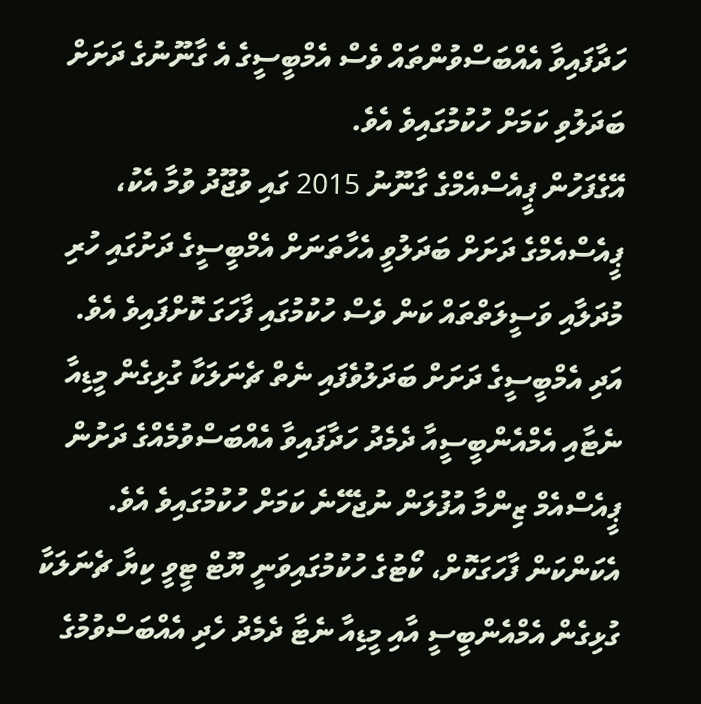ހަދާފައިވާ އެއްބަސްވުންތައް ވެސް އެމްބީސީގެ އެ ގާނޫނުގެ ދަށަށް ބަދަލުވި ކަމަށް ހުކުމުގައިވެ އެވެ.
އޭގެފަހުން ޕީއެސްއެމްގެ ގާނޫނު 2015 ގައި ވުޖޫދު ވުމާ އެކު، ޕީއެސްއެމްގެ ދަށަށް ބަދަލުވީ އެހާތަނަށް އެމްބީސީގެ ދަށުގައި ހުރި މުދަލާއި ވަސީލަތްތައް ކަން ވެސް ހުކުމުގައި ފާހަގަ ކޮށްފައިވެ އެވެ. އަދި އެމްބީސީގެ ދަށަށް ބަދަލުވެފައި ނެތް ޗެނަލަކާ ގުޅިގެން މީޑިއާ ނެޓާއި އެމްއެންބީސީއާ ދެމެދު ހަދާފައިވާ އެއްބަސްވުމެއްގެ ދަށުން ޕީއެސްއެމް ޒިންމާ އުފުލަން ނުޖެހޭނެ ކަމަށް ހުކުމުގައިވެ އެވެ.
އެކަންކަން ފާހަގަކޮށް، ކޯޓުގެ ހުކުމުގައިވަނީ ޔޫޓް ޓީވީ ކިޔާ ޗެނަލަކާ ގުޅިގެން އެމްއެންބީސީ އާއި މީޑިއާ ނެޓާ ދެމެދު ހެދި އެއްބަސްވުމުގެ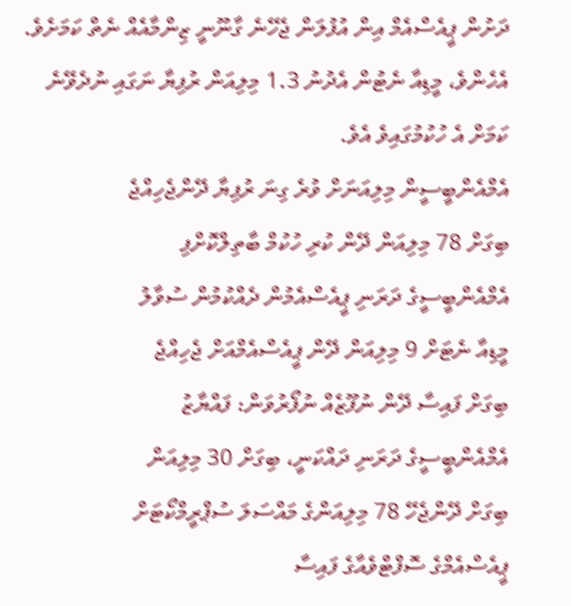ދަށުން ޕީއެސްއެމް އިން އުފުލަން ޖެހޭނެ ގާނޫނީ ޒިންމާއެއް ނެތް ކަމަށެވެ. އެހެންވެ، މީޑިއާ ނެޓުން އެދުނު 1.3 މިލިއަން ރުފިޔާ ނަގައި ނުދެވޭނެ ކަމަށް އެ ހުކުމުގައިވެ އެވެ.
އެމްއެންބީސީން މިލިއަނަށް ވުރެ ގިނަ ރުފިޔާ ދޭންޖެހިއްޖެ
ބިގަށް 78 މިލިއަން ދޭން ކުރި ހުކުމް ބާތިލްކޮށްފި
އެމްއެންބީސީގެ ދަރަނި ޕީއެސްއެމުން ދެއްކުމުން ސުވާލު
މީޑިއާ ނެޓަށް 9 މިލިއަން ދޭން ޕީއެސްއެމްއަށް ޖެހިއްޖެ
ބިގަށް ފައިސާ ދޭން ނުފޫޒެއް ނުފޯރުވަން: ފައްޔާޒު
އެމްއެންބީސީގެ ދަރަނި ދައްކަނީ، ބިގަށް 30 މިލިއަން
ބިގަށް ދޭންޖެހޭ 78 މިލިއަންގެ މައްސަލަ ސުޕްރީމްކޯޓަށް
ޕީއެސްއެމްގެ ސޮފްޓްވެއާގެ ފައިސާ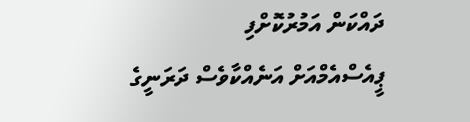ދައްކަން އަމުރުކޮށްފި
ޕީއެސްއެމްއަށް އަނެއްކާވެސް ދަރަނީގެ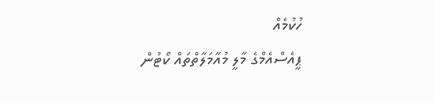ހުކުމެއް
ޕީއެސްއެމްގެ މާލީ މުއާމަލާތްތައް ކޯޓުން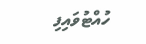ހުއްޓުވައިފި